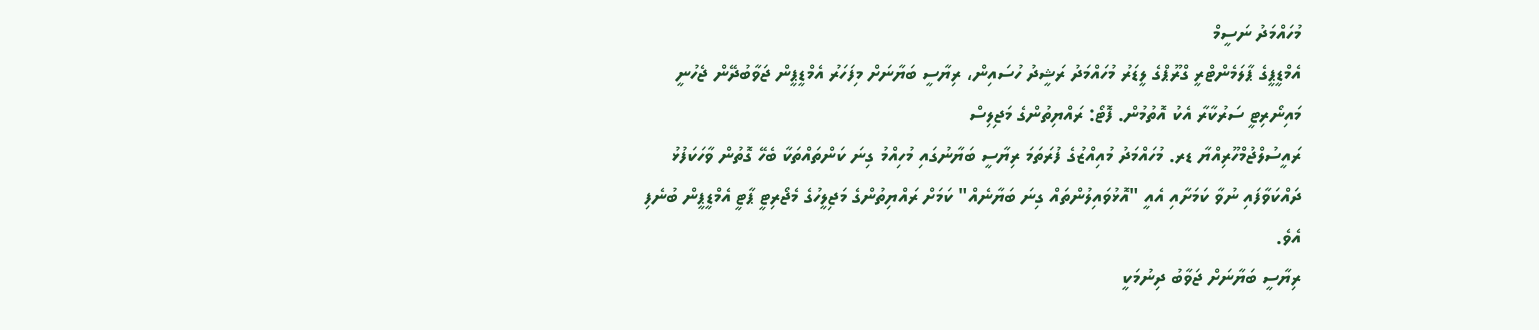މުހައްމަދު ނަސީމް
އެމްޑީޕީގެ ޕާލަމެންޓްރީ ގްރޫޕްގެ ލީޑަރު މުހައްމަދު ރަޝީދު ހުސައިން، ރިޔާސީ ބަޔާނަށް މިފަހަރު އެމްޑީޕީން ޖަވާބުދޭން ޖެހުނީ މައިނޯރިޓީ ސަރުކާރާ އެކު އޮތުމުން. ފޮޓޯ: ރައްޔިތުންގެ މަޖިލިސް
ރައީސުލްޖުމްހޫރިއްޔާ ޑރ. މުހައްމަދު މުއިއްޒުގެ ފުރަތަމަ ރިޔާސީ ބަޔާނުގައި މުހިއްމު ގިނަ ކަންތައްތަކާ ބެހޭ ގޮތުން ވާހަކަފުޅު ދައްކަވާފައި ނުވާ ކަމަށާއި އެއީ "އޮޅުވައިލުންތައް ގިނަ ބަޔާނެއް" ކަމަށް ރައްޔިތުންގެ މަޖިލީހުގެ މެޖޯރިޓީ ޕާޓީ އެމްޑީޕީން ބުނެފި އެވެ.
ރިޔާސީ ބަޔާނަށް ޖަވާބު ދިނުމަކީ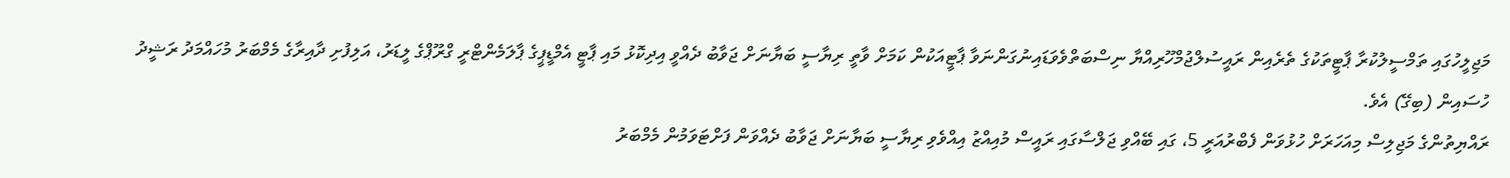މަޖިލީހުގައި ތަމްސީލުކުރާ ޕާޓީތަކުގެ ތެރެއިން ރައީސުލްޖުމްހޫރިއްޔާ ނިސްބަތްވެވަޑައިނުގަންނަވާ ޕާޓީއަކުން ކަމަށް ވާތީ ރިޔާސީ ބަޔާނަށް ޖަވާބު ދެއްވީ އިދިކޮޅު މައި ޕާޓީ އެމްޑީޕީގެ ޕާލަމެންޓްރީ ގްރޫޕްގެ ލީޑަރު، އަލިފުށި ދާއިރާގެ މެމްބަރު މުހައްމަދު ރަޝީދު ހުސައިން (ބިގޭ) އެވެ.
ރައްޔިތުންގެ މަޖިލިސް މިއަހަރަށް ހުޅުވަން ފެބްރުއަރީ 5، ގައި ބޭއްވި ޖަލްސާގައި ރައީސް މުއިއްޒު އިއްވެވި ރިޔާސީ ބަޔާނަށް ޖަވާބު ދެއްވަން ފަށްޓަވަމުން މެމްބަރު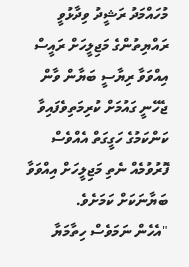މުހައްމަދު ރަޝީދު ވިދާޅުވީ ރައްޔިތުންގެ މަޖިލީހަށް ރައީސް އިއްވަވާ ރިޔާސީ ބަޔާން ވާން ޖެހޭނީ ގައުމަށް ކުރިމަތިވެފައިވާ ކަންކަމުގެ ހަގީގަތް އެއްވެސް ފޮރުވުމެއް ނެތި މަޖިލީހަށް އިއްވަވާ ބަޔާނަކަށް ކަމަށެވެ.
"އެހެން ނަމަވެސް ހިތާމަޔާ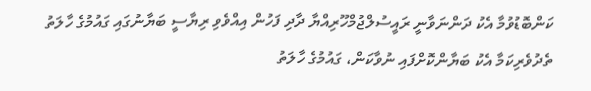ކަންބޮޑުވުމާ އެކު ދަންނަވާނީ ރައީސުލްޖުމްހޫރިއްޔާ ދާދި ފަހުން އިއްވެވި ރިޔާސީ ބަޔާނުގައި ގައުމުގެ ހާލަތު ތެދުވެރިކަމާ އެކު ބަޔާންކޮށްފައި ނުވާކަން، ގައުމުގެ ހާލަތު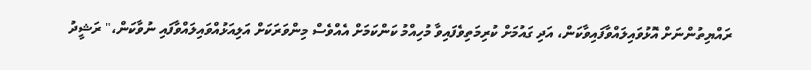ރައްޔިތުންނަށް އޮޅުވައިލައްވާފައިވާކަން، އަދި ގައުމަށް ކުރިމަތިވެފައިވާ މުހިއްމު ކަންކަމަށް އެއްވެސް މިންވަރަކަށް އަލިއަޅުއްވައިލައްވާފައި ނުވާކަން،" ރަޝީދު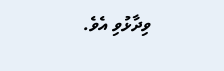ވިދާޅުވި އެވެ.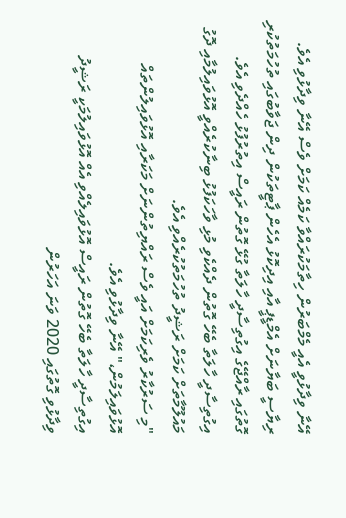އޭނާ ވިދާޅުވީ އެއީ މެމްބަރުން ހިތާމަކުރައްވާ ކަމެއް ކަމަށް ވެސް އޭނާ ވިދާޅުވި އެވެ.
ރިޔާސީ ބަޔާނަށް އެމްޑީޕީ އާއި އިދިކޮޅު އެހެން ޕާޓީތަކުން ދިން ޖަވާބުގައި ތުހުމަތުކުރި ގޮތުގައި ރާއްޖޭގެ އިގުތިސާދީ ހާލަތާ ގުޅޭ ގޮތުން ރައީސް އިތުރުފުޅު ހެއްދެވި އެވެ. އިގުތިސާދީ ހާލަތާ ބެހޭ ގޮތުން ދެއްކެވި މުޅި ވާހަކަފުޅު ބިނާކުރެއްވީ އޮޅުވައިލުމާއި ދޮގު މައުލޫމާތަށް ކަމަށް ރަޝީދު ތުހުމަތުކުރެއްވި އެވެ.
"މި ސަރުކާރު ވެރިކަމަށް އައީ ވެސް ރައްޔިތުންނަށް މަކަރާއި އޮޅުވައިލުންތައް އޮޅުވައިލަމުން،" އޭނާ ވިދާޅުވި އެވެ.
އިގުތިސާދީ ހާލަތާ ބެހޭ ގޮތުން ރައީސް އޮޅުވައިލެއްވި އެއް އޮޅުވައިލުމަކީ ރަޝީދު ވިދާޅުވި ގޮތުގައި 2020 ވަނަ އަހަރުން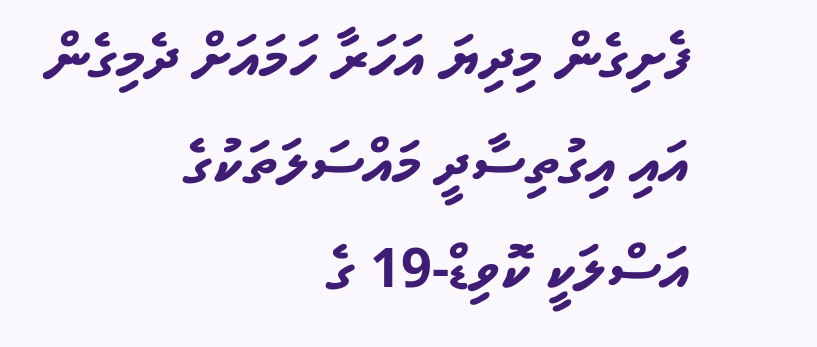ފެށިގެން މިދިޔަ އަހަރާ ހަމައަށް ދެމިގެން އައި އިގުތިސާދީ މައްސަލަތަކުގެ އަސްލަކީ ކޮވިޑް-19 ގެ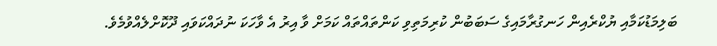ބަލިމަޑުކަމާއި ޔުކްރެއިން ހަނގުރާމައިގެ ސަބަބުން ކުރިމަތިވި ކަންތައްތައް ކަމަށް ވާ އިރު އެ ވާހަކަ ނުދައްކަވައި ދޫކޮށްލެއްވުމެވެ.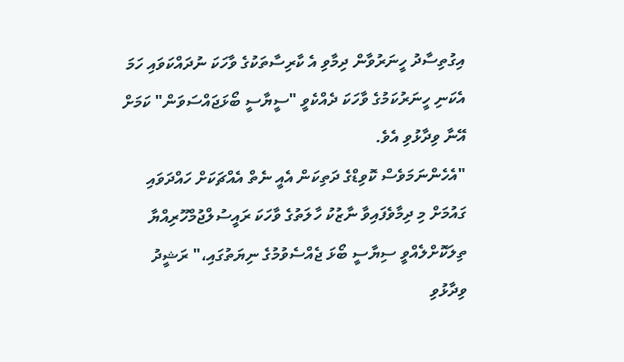އިގުތިސާދު ހީނަރުވާން ދިމާވި އެ ކާރިސާތަކުގެ ވާހަކަ ނުދައްކަވައި ހަމަ އެކަނި ހީނަރުކަމުގެ ވާހަކަ ދެއްކެވީ "ސީޔާސީ ބޯޅަޖައްސަވަން" ކަމަށް އޭނާ ވިދާޅުވި އެވެ.
"އެހެންނަމަވެސް ކޮވިޑްގެ ދަތިކަން އެއީ ނެތް އެއްޗަކަށް ހައްދަވައި ގައުމަށް މި ދިމާވެފައިވާ ނާޒުކު ހާލަތުގެ ވާހަކަ ރައީސުލްޖުމްހޫރިއްޔާ ތިލަކޮށްލެއްވީ ސިޔާސީ ބޯޅަ ޖެއްސެވުމުގެ ނިޔަތުގައި،" ރަޝީދު ވިދާޅުވި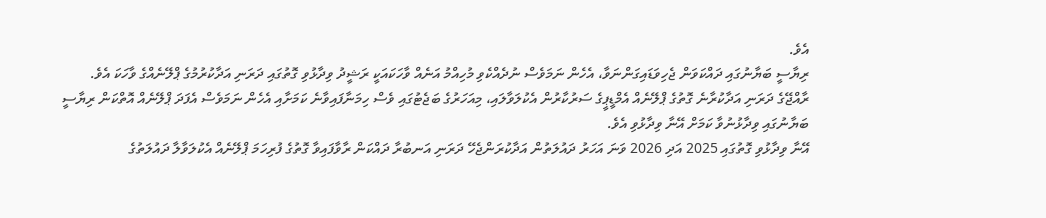އެވެ.
ރިޔާސީ ބަޔާނުގައި ދައްކަވަން ޖެހިވަޑައިގަންނަވާ، އެހެން ނަމަވެސް ނުދެއްކެވި މުހިއްމު އަނެއް ވާހަކައަކީ ރަޝީދު ވިދާޅުވި ގޮތުގައި ދަރަނި އަދާކުރުމުގެ ޕްލޭނެއްގެ ވާހަކަ އެވެ.
ރާއްޖޭގެ ދަރަނި އަދާކުރާނެ ގޮތުގެ ޕްލޭނެއް އެމްޑީޕީގެ ސަރުކާރުން އެކުލަވާލައި، މިއަހަރުގެ ބަޖެޓުގައި ވެސް ހިމަނާފައިވާނެ ކަމަށާއި އެހެން ނަމަވެސް އެފަދަ ޕްލޭނެއް އޮތްކަން ރިޔާސީ ބަޔާނުގައި ވިދާޅުނުވާ ކަމަށް އޭނާ ވިދާޅުވި އެވެ.
އޭނާ ވިދާޅުވި ގޮތުގައި 2025 އަދި 2026 ވަނަ އަހަރު ދައުލަތުން އަދާކުރަންޖެހޭ ދަރަނި އަނބުރާ ދައްކަން ރާވާފައިވާ ގޮތުގެ ފުރިހަމަ ޕްލޭނެއް އެކުލަވާލާ ދައުލަތުގެ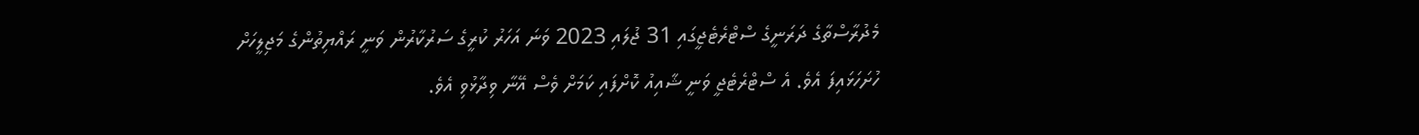މެދުރާސްތާގެ ދަރަނީގެ ސްޓްރެޓެޖީގައި 31 ޖުލައި 2023 ވަނަ އަހަރު ކުރީގެ ސަރުކާރުން ވަނީ ރައްޔިތުންގެ މަޖިލީހަށް ހުށަހަޅައިފަ އެވެ. އެ ސްޓްރެޓެޖީ ވަނީ ޝާއިއު ކޮށްފައި ކަމަށް ވެސް އޭނާ ވިދާޅުވި އެވެ.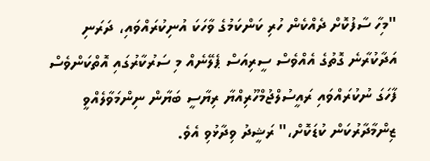"މިހާ ސާފުކޮށް ދެއްކެން ހުރި ކަންކަމުގެ ވާހަކަ އުނިކުރައްވައި، ދަރަނި އަދާކުރާނެ ގޮތުގެ އެއްވެސް ސީރިއަސް ޕެލޭނެއް މި ސަރުކާރުގައި އޮތްކަންވެސް ފާހަގަ ނުކުރައްވައި ރައީސުލްޖުމްހޫރިއްޔާ ރިޔާސީ ބަޔާން ނިންމަވާލެއްވީ ޒިންމާދާރުކަން ކުޑަކޮށް،" ރަޝީދު ވިދާޅުވި އެވެ.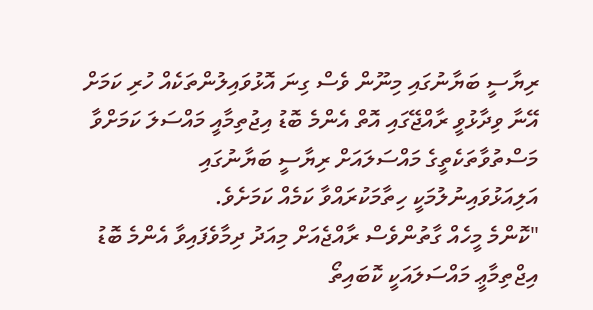ރިޔާސީ ބަޔާނުގައި މިނޫން ވެސް ގިނަ އޮޅުވައިލުންތަކެއް ހުރި ކަމަށް އޭނާ ވިދާޅުވީ ރާއްޖޭގައި އޮތް އެންމެ ބޮޑު އިޖުތިމާއީ މައްސަލަ ކަމަށްވާ މަސްތުވާތަކެތީގެ މައްސަލައަށް ރިޔާސީ ބަޔާނުގައި އަލިއަޅުވައިނުލުމަކީ ހިތާމަކުރައްވާ ކަމެއް ކަމަށެވެ.
"ކޮންމެ މީހެއް ގާތުންވެސް ރާއްޖެއަށް މިއަދު ދިމާވެފައިވާ އެންމެ ބޮޑު އިޖްތިމާޢީ މައްސަލައަކީ ކޮބައިތޯ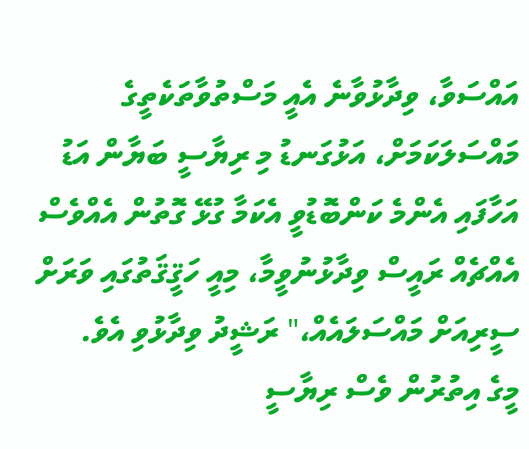އައްސަވާ، ވިދާޅުވާނެ އެއީ މަސްތުވާތަކެތީގެ މައްސަލަކަމަށް، އަޅުގަނޑު މި ރިޔާސީ ބަޔާން އަޑު އަހާފައި އެންމެ ކަންބޮޑުވީ އެކަމާ ގުޅޭ ގޮތުން އެއްވެސް އެއްޗެއް ރައީސް ވިދާޅުނުވީމާ، މިއީ ހަޤީޤަތުގައި ވަރަށް ސީރިއަށް މައްސަލައެއް،" ރަޝީދު ވިދާޅުވި އެވެ.
މީގެ އިތުރުން ވެސް ރިޔާސީ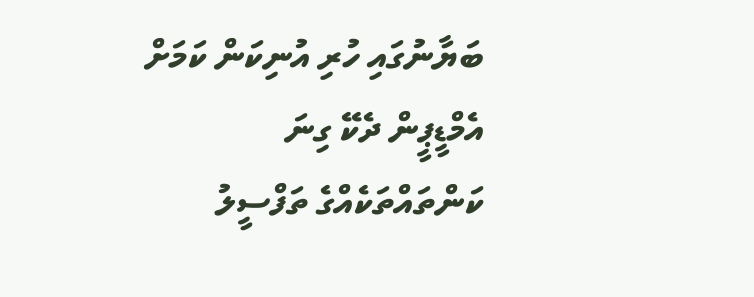ބަޔާނުގައި ހުރި އުނިކަން ކަމަށް އެމްޑީޕީން ދެކޭ ގިނަ ކަންތައްތަކެއްގެ ތަފްސީލު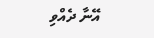އޭނާ ދެއްވި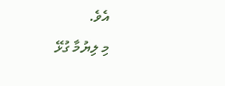އެވެ.
މި ލިޔުމާ ގުޅޭ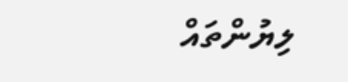ލިޔުންތައް